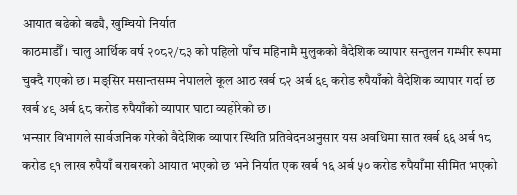आयात बढेको बढ्यै, खुम्चियो निर्यात
काठमाडौँ । चालु आर्थिक वर्ष २०८२/८३ को पहिलो पाँच महिनामै मुलुकको वैदेशिक व्यापार सन्तुलन गम्भीर रूपमा चुक्दै गएको छ। मङ्सिर मसान्तसम्म नेपालले कूल आठ खर्ब ८२ अर्ब ६९ करोड रुपैयाँको वैदेशिक व्यापार गर्दा छ खर्ब ४९ अर्ब ६८ करोड रुपैयाँको व्यापार घाटा व्यहोरेको छ।
भन्सार विभागले सार्वजनिक गरेको वैदेशिक व्यापार स्थिति प्रतिवेदनअनुसार यस अवधिमा सात खर्ब ६६ अर्ब १८ करोड ९१ लाख रुपैयाँ बराबरको आयात भएको छ भने निर्यात एक खर्ब १६ अर्ब ५० करोड रुपैयाँमा सीमित भएको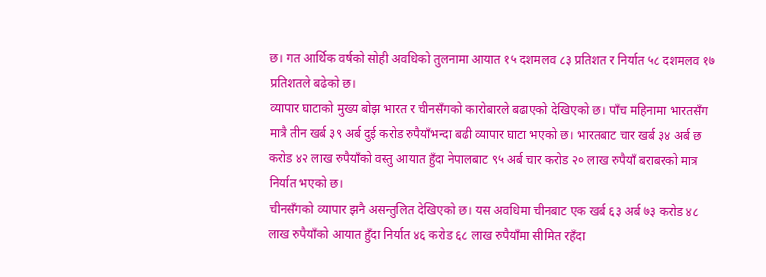छ। गत आर्थिक वर्षको सोही अवधिको तुलनामा आयात १५ दशमलव ८३ प्रतिशत र निर्यात ५८ दशमलव १७ प्रतिशतले बढेको छ।
व्यापार घाटाको मुख्य बोझ भारत र चीनसँगको कारोबारले बढाएको देखिएको छ। पाँच महिनामा भारतसँग मात्रै तीन खर्ब ३९ अर्ब दुई करोड रुपैयाँभन्दा बढी व्यापार घाटा भएको छ। भारतबाट चार खर्ब ३४ अर्ब छ करोड ४२ लाख रुपैयाँको वस्तु आयात हुँदा नेपालबाट ९५ अर्ब चार करोड २० लाख रुपैयाँ बराबरको मात्र निर्यात भएको छ।
चीनसँगको व्यापार झनै असन्तुलित देखिएको छ। यस अवधिमा चीनबाट एक खर्ब ६३ अर्ब ७३ करोड ४८ लाख रुपैयाँको आयात हुँदा निर्यात ४६ करोड ६८ लाख रुपैयाँमा सीमित रहँदा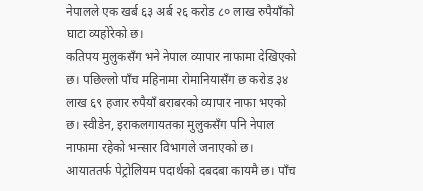नेपालले एक खर्ब ६३ अर्ब २६ करोड ८० लाख रुपैयाँको घाटा व्यहोरेको छ।
कतिपय मुलुकसँग भने नेपाल व्यापार नाफामा देखिएको छ। पछिल्लो पाँच महिनामा रोमानियासँग छ करोड ३४ लाख ६९ हजार रुपैयाँ बराबरको व्यापार नाफा भएको छ। स्वीडेन, इराकलगायतका मुलुकसँग पनि नेपाल नाफामा रहेको भन्सार विभागले जनाएको छ।
आयाततर्फ पेट्रोलियम पदार्थको दबदबा कायमै छ। पाँच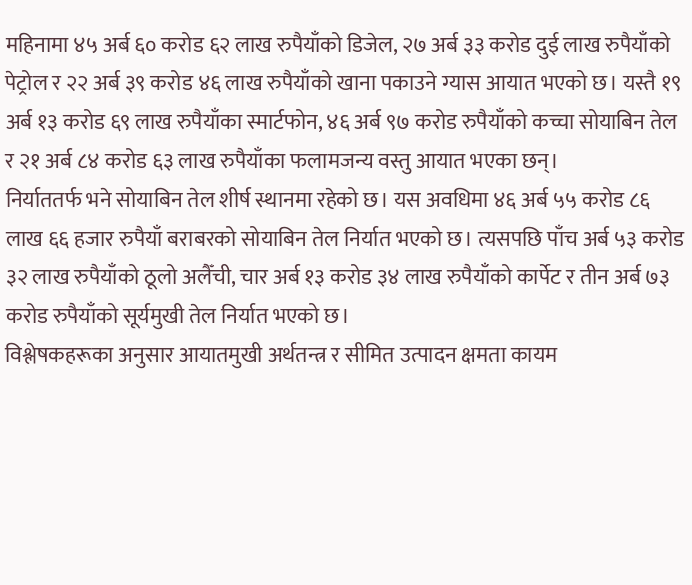महिनामा ४५ अर्ब ६० करोड ६२ लाख रुपैयाँको डिजेल, २७ अर्ब ३३ करोड दुई लाख रुपैयाँको पेट्रोल र २२ अर्ब ३९ करोड ४६ लाख रुपैयाँको खाना पकाउने ग्यास आयात भएको छ। यस्तै १९ अर्ब १३ करोड ६९ लाख रुपैयाँका स्मार्टफोन, ४६ अर्ब ९७ करोड रुपैयाँको कच्चा सोयाबिन तेल र २१ अर्ब ८४ करोड ६३ लाख रुपैयाँका फलामजन्य वस्तु आयात भएका छन्।
निर्याततर्फ भने सोयाबिन तेल शीर्ष स्थानमा रहेको छ। यस अवधिमा ४६ अर्ब ५५ करोड ८६ लाख ६६ हजार रुपैयाँ बराबरको सोयाबिन तेल निर्यात भएको छ। त्यसपछि पाँच अर्ब ५३ करोड ३२ लाख रुपैयाँको ठूलो अलैँची, चार अर्ब १३ करोड ३४ लाख रुपैयाँको कार्पेट र तीन अर्ब ७३ करोड रुपैयाँको सूर्यमुखी तेल निर्यात भएको छ।
विश्लेषकहरूका अनुसार आयातमुखी अर्थतन्त्र र सीमित उत्पादन क्षमता कायम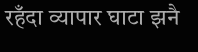रहँदा व्यापार घाटा झनै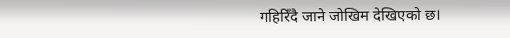गहिरिँदै जाने जोखिम देखिएको छ।